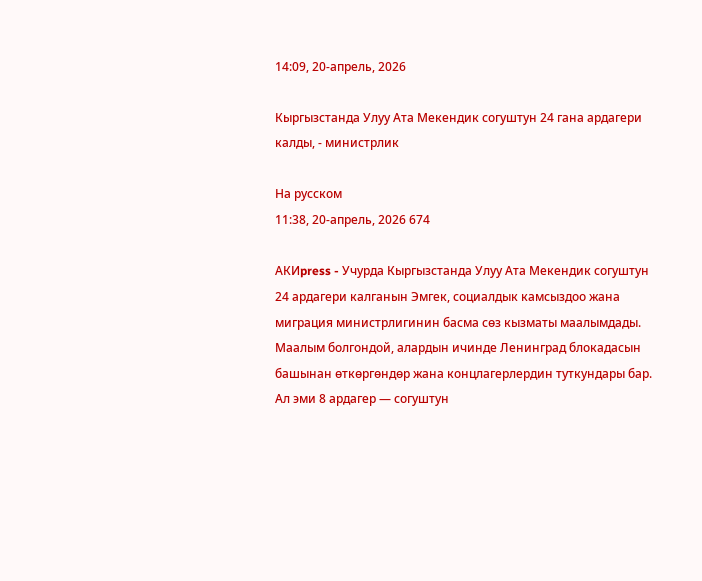14:09, 20-апрель, 2026

Кыргызстанда Улуу Ата Мекендик согуштун 24 гана ардагери калды, - министрлик

На русском
11:38, 20-апрель, 2026 674

АКИpress - Учурда Кыргызстанда Улуу Ата Мекендик согуштун 24 ардагери калганын Эмгек, социалдык камсыздоо жана миграция министрлигинин басма сөз кызматы маалымдады. Маалым болгондой, алардын ичинде Ленинград блокадасын башынан өткөргөндөр жана концлагерлердин туткундары бар. Ал эми 8 ардагер — согуштун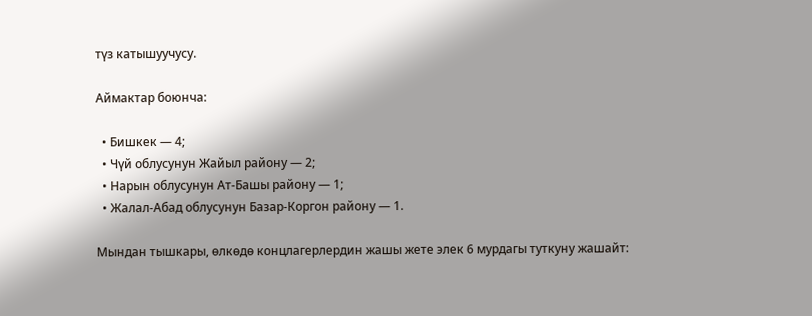түз катышуучусу.

Аймактар боюнча:

  • Бишкек — 4;
  • Чүй облусунун Жайыл району — 2;
  • Нарын облусунун Ат-Башы району — 1;
  • Жалал-Абад облусунун Базар-Коргон району — 1.

Мындан тышкары, өлкөдө концлагерлердин жашы жете элек 6 мурдагы туткуну жашайт: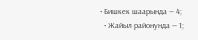• Бишкек шаарында — 4;
  • Жайыл районунда — 1;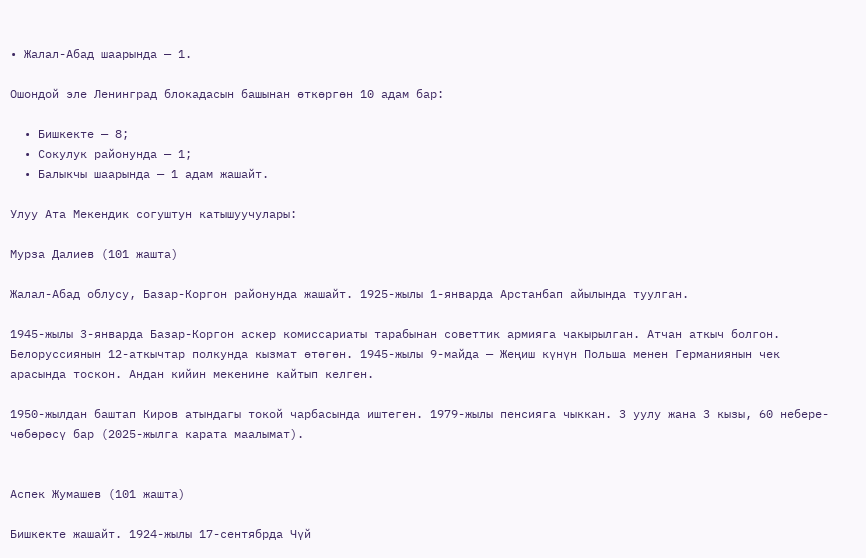• Жалал-Абад шаарында — 1.

Ошондой эле Ленинград блокадасын башынан өткөргөн 10 адам бар:

  • Бишкекте — 8;
  • Сокулук районунда — 1;
  • Балыкчы шаарында — 1 адам жашайт.

Улуу Ата Мекендик согуштун катышуучулары:

Мурза Далиев (101 жашта)

Жалал-Абад облусу, Базар-Коргон районунда жашайт. 1925-жылы 1-январда Арстанбап айылында туулган.

1945-жылы 3-январда Базар-Коргон аскер комиссариаты тарабынан советтик армияга чакырылган. Атчан аткыч болгон. Белоруссиянын 12-аткычтар полкунда кызмат өтөгөн. 1945-жылы 9-майда — Жеңиш күнүн Польша менен Германиянын чек арасында тоскон. Андан кийин мекенине кайтып келген.

1950-жылдан баштап Киров атындагы токой чарбасында иштеген. 1979-жылы пенсияга чыккан. 3 уулу жана 3 кызы, 60 небере-чөбөрөсү бар (2025-жылга карата маалымат).


Аспек Жумашев (101 жашта)

Бишкекте жашайт. 1924-жылы 17-сентябрда Чүй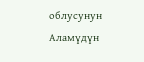облусунун Аламүдүн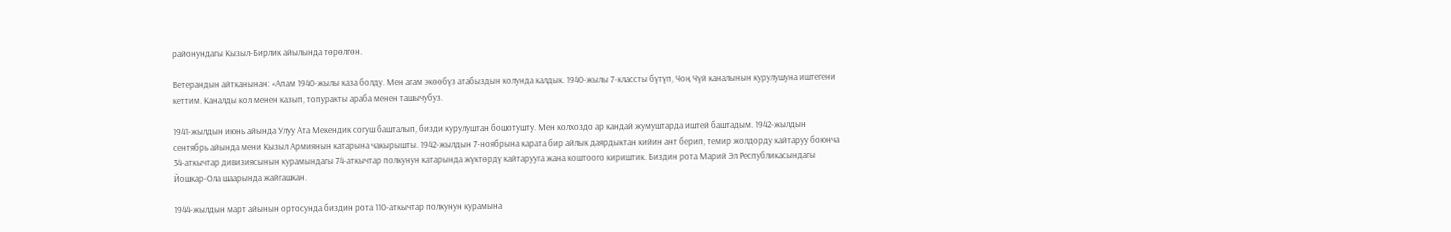районундагы Кызыл-Бирлик айылында төрөлгөн.

Ветерандын айтканынан: «Апам 1940-жылы каза болду. Мен агам экөөбүз атабыздын колунда калдык. 1940-жылы 7-классты бүтүп, Чоң Чүй каналынын курулушуна иштегени кеттим. Каналды кол менен казып, топуракты араба менен ташычубуз.

1941-жылдын июнь айында Улуу Ата Мекендик согуш башталып, бизди курулуштан бошотушту. Мен колхоздо ар кандай жумуштарда иштей баштадым. 1942-жылдын сентябрь айында мени Кызыл Армиянын катарына чакырышты. 1942-жылдын 7-ноябрына карата бир айлык даярдыктан кийин ант берип, темир жолдорду кайтаруу боюнча 34-аткычтар дивизиясынын курамындагы 74-аткычтар полкунун катарында жүктөрдү кайтарууга жана коштоого кириштик. Биздин рота Марий Эл Республикасындагы Йошкар-Ола шаарында жайгашкан.

1944-жылдын март айынын ортосунда биздин рота 110-аткычтар полкунун курамына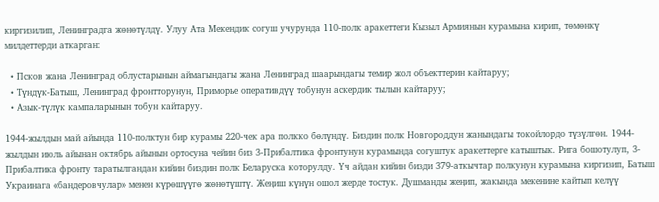киргизилип, Ленинградга жөнөтүлдү. Улуу Ата Мекендик согуш учурунда 110-полк аракеттеги Кызыл Армиянын курамына кирип, төмөнкү милдеттерди аткарган:

  • Псков жана Ленинград облустарынын аймагындагы жана Ленинград шаарындагы темир жол объекттерин кайтаруу;
  • Түндүк-Батыш, Ленинград фронтторунун, Приморье оперативдүү тобунун аскердик тылын кайтаруу;
  • Азык-түлүк кампаларынын тобун кайтаруу.

1944-жылдын май айында 110-полктун бир курамы 220-чек ара полкко бөлүндү. Биздин полк Новгороддун жанындагы токойлордо түзүлгөн. 1944-жылдын июль айынан октябрь айынын ортосуна чейин биз 3-Прибалтика фронтунун курамында согуштук аракеттерге катыштык. Рига бошотулуп, 3-Прибалтика фронту таратылгандан кийин биздин полк Беларуска которулду. Үч айдан кийин бизди 379-аткычтар полкунун курамына киргизип, Батыш Украинага «бандеровчулар» менен күрөшүүгө жөнөтүштү. Жеңиш күнүн ошол жерде тостук. Душманды жеңип, жакында мекенине кайтып келүү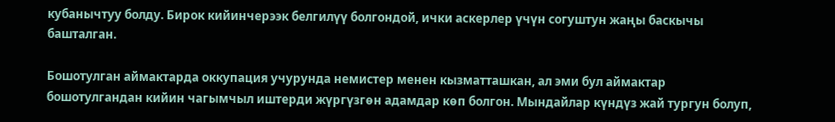кубанычтуу болду. Бирок кийинчерээк белгилүү болгондой, ички аскерлер үчүн согуштун жаңы баскычы башталган.

Бошотулган аймактарда оккупация учурунда немистер менен кызматташкан, ал эми бул аймактар бошотулгандан кийин чагымчыл иштерди жүргүзгөн адамдар көп болгон. Мындайлар күндүз жай тургун болуп,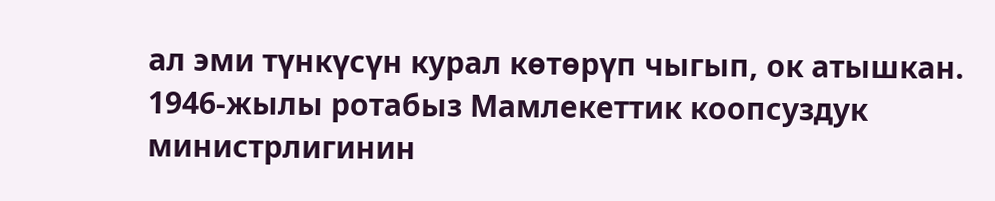ал эми түнкүсүн курал көтөрүп чыгып, ок атышкан. 1946-жылы ротабыз Мамлекеттик коопсуздук министрлигинин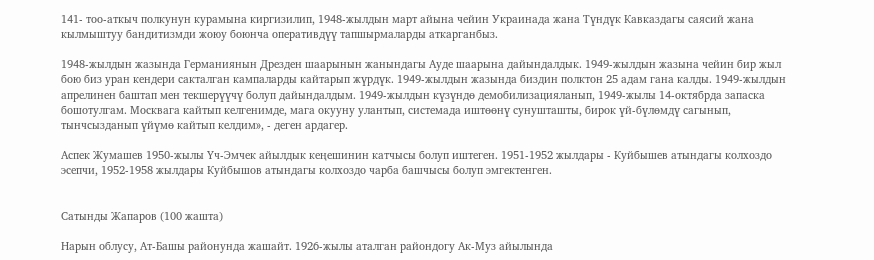141- тоо-аткыч полкунун курамына киргизилип, 1948-жылдын март айына чейин Украинада жана Түндүк Кавказдагы саясий жана кылмыштуу бандитизмди жоюу боюнча оперативдүү тапшырмаларды аткарганбыз.

1948-жылдын жазында Германиянын Дрезден шаарынын жанындагы Ауде шаарына дайындалдык. 1949-жылдын жазына чейин бир жыл бою биз уран кендери сакталган кампаларды кайтарып жүрдүк. 1949-жылдын жазында биздин полктон 25 адам гана калды. 1949-жылдын апрелинен баштап мен текшерүүчү болуп дайындалдым. 1949-жылдын күзүндө демобилизацияланып, 1949-жылы 14-октябрда запаска бошотулгам. Москвага кайтып келгенимде, мага окууну улантып, системада иштөөнү сунушташты, бирок үй-бүлөмдү сагынып, тынчсызданып үйүмө кайтып келдим», - деген ардагер.

Аспек Жумашев 1950-жылы Үч-Эмчек айылдык кеңешинин катчысы болуп иштеген. 1951-1952 жылдары - Куйбышев атындагы колхоздо эсепчи, 1952-1958 жылдары Куйбышов атындагы колхоздо чарба башчысы болуп эмгектенген.


Сатынды Жапаров (100 жашта)

Нарын облусу, Ат-Башы районунда жашайт. 1926-жылы аталган райондогу Ак-Муз айылында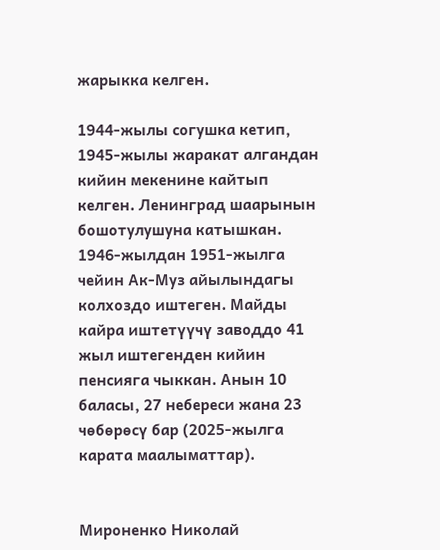жарыкка келген.

1944-жылы согушка кетип, 1945-жылы жаракат алгандан кийин мекенине кайтып келген. Ленинград шаарынын бошотулушуна катышкан. 1946-жылдан 1951-жылга чейин Ак-Муз айылындагы колхоздо иштеген. Майды кайра иштетүүчү заводдо 41 жыл иштегенден кийин пенсияга чыккан. Анын 10 баласы, 27 небереси жана 23 чөбөрөсү бар (2025-жылга карата маалыматтар).


Мироненко Николай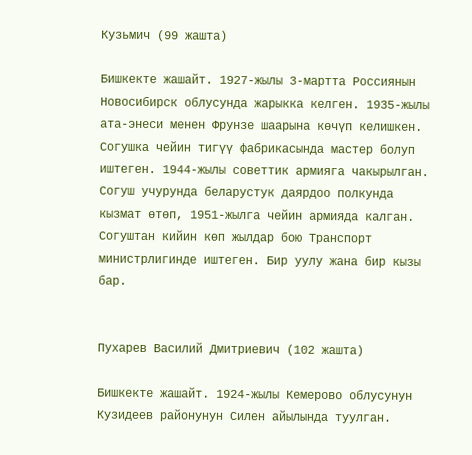Кузьмич (99 жашта)

Бишкекте жашайт. 1927-жылы 3-мартта Россиянын Новосибирск облусунда жарыкка келген. 1935-жылы ата-энеси менен Фрунзе шаарына көчүп келишкен. Согушка чейин тигүү фабрикасында мастер болуп иштеген. 1944-жылы советтик армияга чакырылган. Согуш учурунда беларустук даярдоо полкунда кызмат өтөп, 1951-жылга чейин армияда калган. Согуштан кийин көп жылдар бою Транспорт министрлигинде иштеген. Бир уулу жана бир кызы бар.


Пухарев Василий Дмитриевич (102 жашта)

Бишкекте жашайт. 1924-жылы Кемерово облусунун Кузидеев районунун Силен айылында туулган.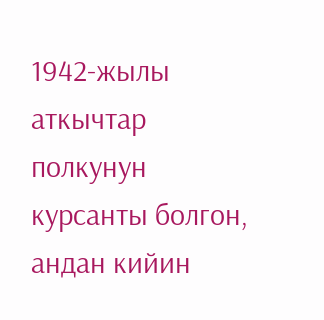1942-жылы аткычтар полкунун курсанты болгон, андан кийин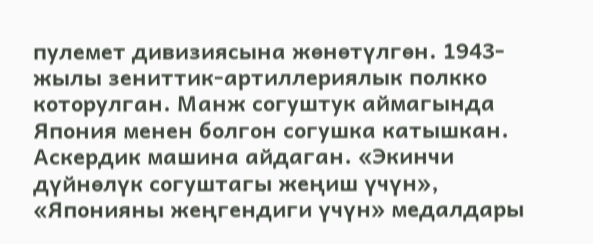пулемет дивизиясына жөнөтүлгөн. 1943-жылы зениттик-артиллериялык полкко которулган. Манж согуштук аймагында Япония менен болгон согушка катышкан. Аскердик машина айдаган. «Экинчи дүйнөлүк согуштагы жеңиш үчүн», «Японияны жеңгендиги үчүн» медалдары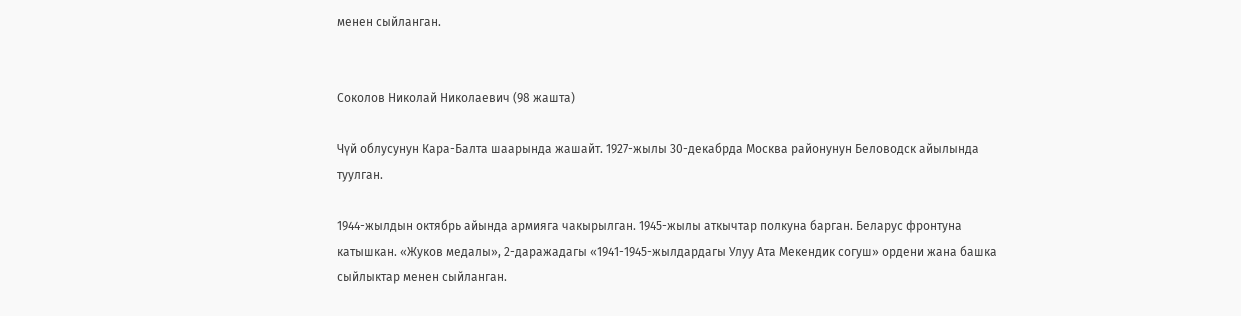менен сыйланган.


Соколов Николай Николаевич (98 жашта)

Чүй облусунун Кара-Балта шаарында жашайт. 1927-жылы 30-декабрда Москва районунун Беловодск айылында туулган.

1944-жылдын октябрь айында армияга чакырылган. 1945-жылы аткычтар полкуна барган. Беларус фронтуна катышкан. «Жуков медалы», 2-даражадагы «1941-1945-жылдардагы Улуу Ата Мекендик согуш» ордени жана башка сыйлыктар менен сыйланган.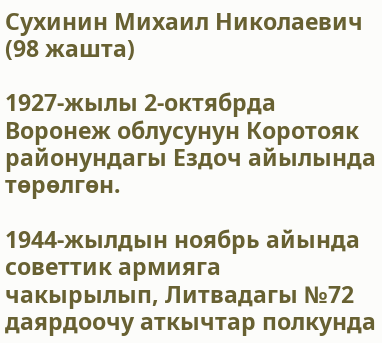Сухинин Михаил Николаевич (98 жашта)

1927-жылы 2-октябрда Воронеж облусунун Коротояк районундагы Ездоч айылында төрөлгөн.

1944-жылдын ноябрь айында советтик армияга чакырылып, Литвадагы №72 даярдоочу аткычтар полкунда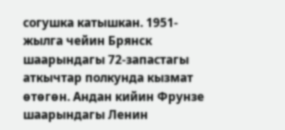согушка катышкан. 1951-жылга чейин Брянск шаарындагы 72-запастагы аткычтар полкунда кызмат өтөгөн. Андан кийин Фрунзе шаарындагы Ленин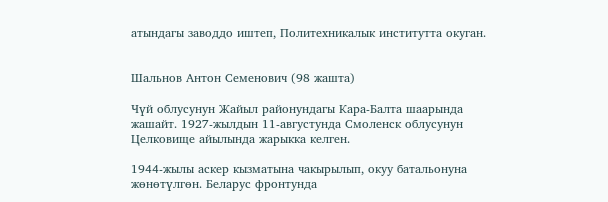атындагы заводдо иштеп, Политехникалык институтта окуган.


Шальнов Антон Семенович (98 жашта)

Чүй облусунун Жайыл районундагы Кара-Балта шаарында жашайт. 1927-жылдын 11-августунда Смоленск облусунун Целковище айылында жарыкка келген.

1944-жылы аскер кызматына чакырылып, окуу батальонуна жөнөтүлгөн. Беларус фронтунда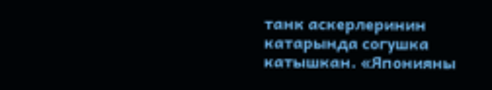танк аскерлеринин катарында согушка катышкан. «Японияны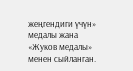жеңгендиги үчүн» медалы жана «Жуков медалы» менен сыйланган.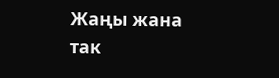Жаңы жана так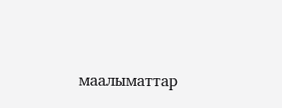маалыматтар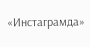«Инстаграмда»